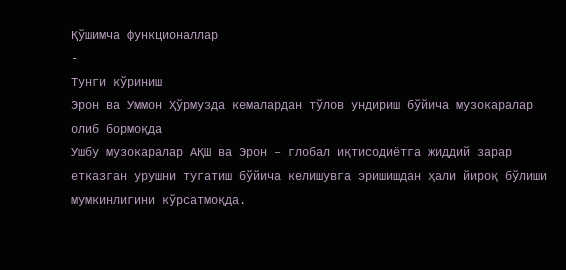Қўшимча функционаллар
-
Тунги кўриниш
Эрон ва Уммон Ҳўрмузда кемалардан тўлов ундириш бўйича музокаралар олиб бормоқда
Ушбу музокаралар АҚШ ва Эрон – глобал иқтисодиётга жиддий зарар етказган урушни тугатиш бўйича келишувга эришишдан ҳали йироқ бўлиши мумкинлигини кўрсатмоқда.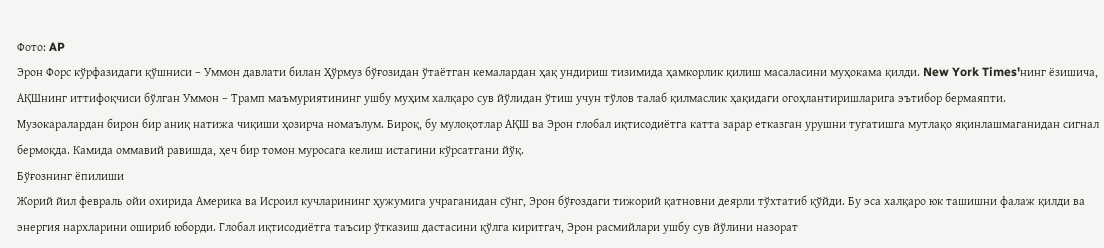Фото: AP
Эрон Форс кўрфазидаги қўшниси – Уммон давлати билан Ҳўрмуз бўғозидан ўтаётган кемалардан ҳақ ундириш тизимида ҳамкорлик қилиш масаласини муҳокама қилди. New York Times'нинг ёзишича, АҚШнинг иттифоқчиси бўлган Уммон – Трамп маъмуриятининг ушбу муҳим халқаро сув йўлидан ўтиш учун тўлов талаб қилмаслик ҳақидаги огоҳлантиришларига эътибор бермаяпти.
Музокаралардан бирон бир аниқ натижа чиқиши ҳозирча номаълум. Бироқ, бу мулоқотлар АҚШ ва Эрон глобал иқтисодиётга катта зарар етказган урушни тугатишга мутлақо яқинлашмаганидан сигнал бермоқда. Камида оммавий равишда, ҳеч бир томон муросага келиш истагини кўрсатгани йўқ.
Бўғознинг ёпилиши
Жорий йил февраль ойи охирида Америка ва Исроил кучларининг ҳужумига учраганидан сўнг, Эрон бўғоздаги тижорий қатновни деярли тўхтатиб қўйди. Бу эса халқаро юк ташишни фалаж қилди ва энергия нархларини ошириб юборди. Глобал иқтисодиётга таъсир ўтказиш дастасини қўлга киритгач, Эрон расмийлари ушбу сув йўлини назорат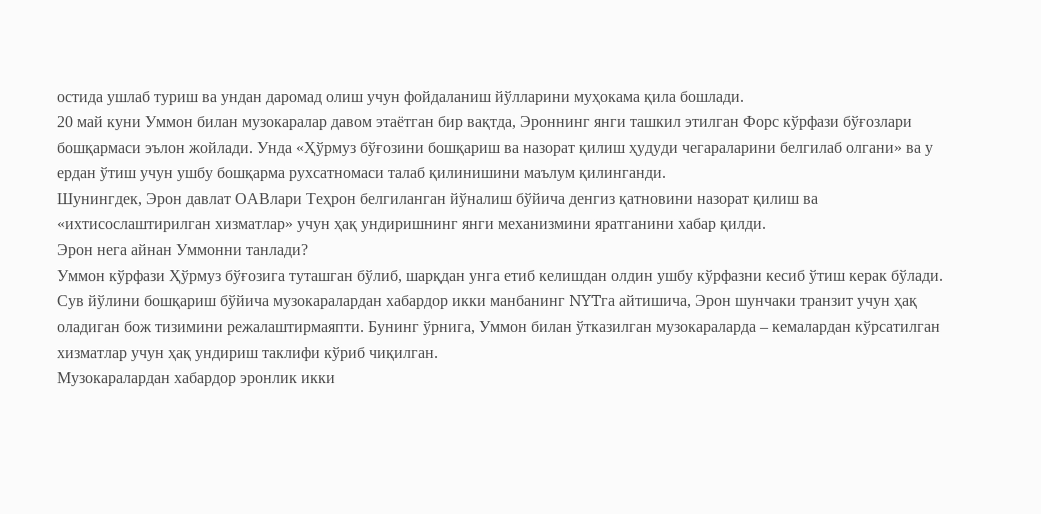остида ушлаб туриш ва ундан даромад олиш учун фойдаланиш йўлларини муҳокама қила бошлади.
20 май куни Уммон билан музокаралар давом этаётган бир вақтда, Эроннинг янги ташкил этилган Форс кўрфази бўғозлари бошқармаси эълон жойлади. Унда «Ҳўрмуз бўғозини бошқариш ва назорат қилиш ҳудуди чегараларини белгилаб олгани» ва у ердан ўтиш учун ушбу бошқарма рухсатномаси талаб қилинишини маълум қилинганди.
Шунингдек, Эрон давлат ОАВлари Теҳрон белгиланган йўналиш бўйича денгиз қатновини назорат қилиш ва «ихтисослаштирилган хизматлар» учун ҳақ ундиришнинг янги механизмини яратганини хабар қилди.
Эрон нега айнан Уммонни танлади?
Уммон кўрфази Ҳўрмуз бўғозига туташган бўлиб, шарқдан унга етиб келишдан олдин ушбу кўрфазни кесиб ўтиш керак бўлади.
Сув йўлини бошқариш бўйича музокаралардан хабардор икки манбанинг NYTга айтишича, Эрон шунчаки транзит учун ҳақ оладиган бож тизимини режалаштирмаяпти. Бунинг ўрнига, Уммон билан ўтказилган музокараларда – кемалардан кўрсатилган хизматлар учун ҳақ ундириш таклифи кўриб чиқилган.
Музокаралардан хабардор эронлик икки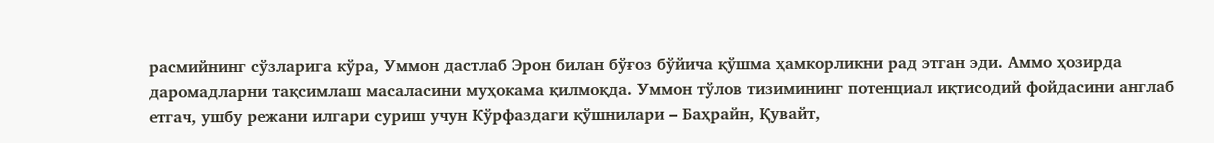расмийнинг сўзларига кўра, Уммон дастлаб Эрон билан бўғоз бўйича қўшма ҳамкорликни рад этган эди. Аммо ҳозирда даромадларни тақсимлаш масаласини муҳокама қилмоқда. Уммон тўлов тизимининг потенциал иқтисодий фойдасини англаб етгач, ушбу режани илгари суриш учун Кўрфаздаги қўшнилари – Баҳрайн, Қувайт,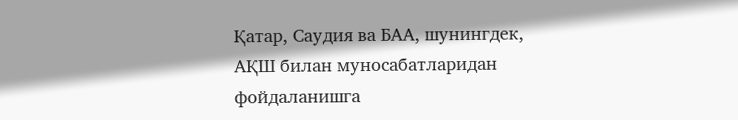Қатар, Саудия ва БАА, шунингдек, АҚШ билан муносабатларидан фойдаланишга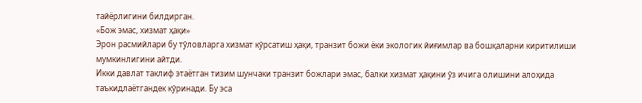тайёрлигини билдирган.
«Бож эмас, хизмат ҳақи»
Эрон расмийлари бу тўловларга хизмат кўрсатиш ҳақи, транзит божи ёки экологик йиғимлар ва бошқаларни киритилиши мумкинлигини айтди.
Икки давлат таклиф этаётган тизим шунчаки транзит божлари эмас, балки хизмат ҳақини ўз ичига олишини алоҳида таъкидлаётгандек кўринади. Бу эса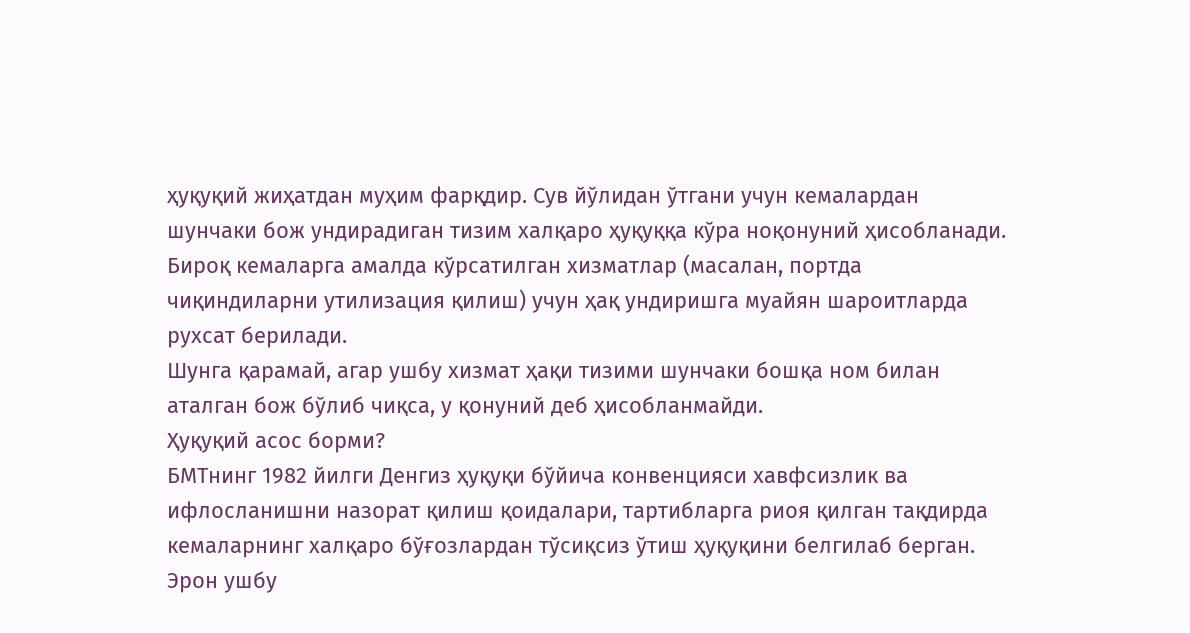ҳуқуқий жиҳатдан муҳим фарқдир. Сув йўлидан ўтгани учун кемалардан шунчаки бож ундирадиган тизим халқаро ҳуқуққа кўра ноқонуний ҳисобланади. Бироқ кемаларга амалда кўрсатилган хизматлар (масалан, портда чиқиндиларни утилизация қилиш) учун ҳақ ундиришга муайян шароитларда рухсат берилади.
Шунга қарамай, агар ушбу хизмат ҳақи тизими шунчаки бошқа ном билан аталган бож бўлиб чиқса, у қонуний деб ҳисобланмайди.
Ҳуқуқий асос борми?
БМТнинг 1982 йилги Денгиз ҳуқуқи бўйича конвенцияси хавфсизлик ва ифлосланишни назорат қилиш қоидалари, тартибларга риоя қилган тақдирда кемаларнинг халқаро бўғозлардан тўсиқсиз ўтиш ҳуқуқини белгилаб берган. Эрон ушбу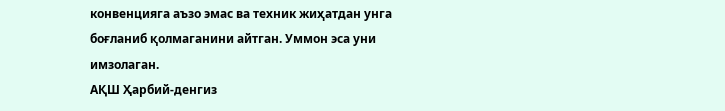конвенцияга аъзо эмас ва техник жиҳатдан унга боғланиб қолмаганини айтган. Уммон эса уни имзолаган.
АҚШ Ҳарбий-денгиз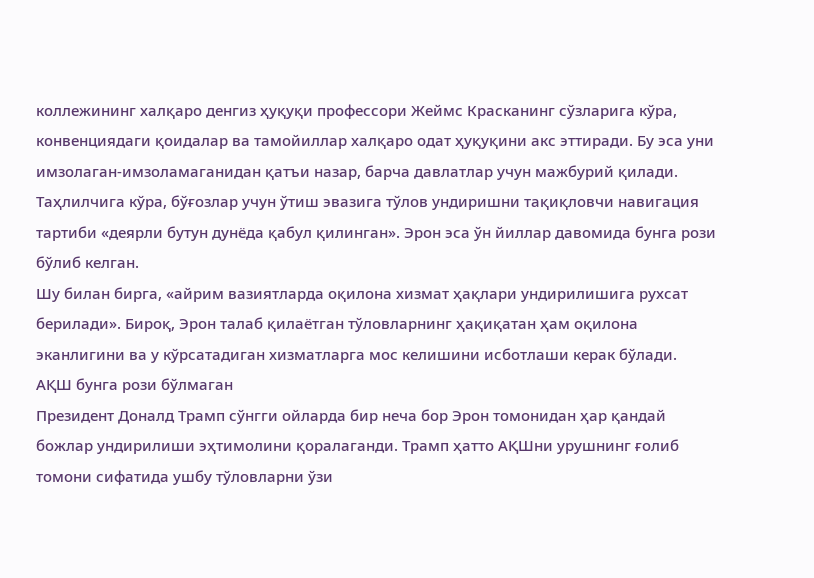коллежининг халқаро денгиз ҳуқуқи профессори Жеймс Красканинг сўзларига кўра, конвенциядаги қоидалар ва тамойиллар халқаро одат ҳуқуқини акс эттиради. Бу эса уни имзолаган-имзоламаганидан қатъи назар, барча давлатлар учун мажбурий қилади.
Таҳлилчига кўра, бўғозлар учун ўтиш эвазига тўлов ундиришни тақиқловчи навигация тартиби «деярли бутун дунёда қабул қилинган». Эрон эса ўн йиллар давомида бунга рози бўлиб келган.
Шу билан бирга, «айрим вазиятларда оқилона хизмат ҳақлари ундирилишига рухсат берилади». Бироқ, Эрон талаб қилаётган тўловларнинг ҳақиқатан ҳам оқилона эканлигини ва у кўрсатадиган хизматларга мос келишини исботлаши керак бўлади.
АҚШ бунга рози бўлмаган
Президент Доналд Трамп сўнгги ойларда бир неча бор Эрон томонидан ҳар қандай божлар ундирилиши эҳтимолини қоралаганди. Трамп ҳатто АҚШни урушнинг ғолиб томони сифатида ушбу тўловларни ўзи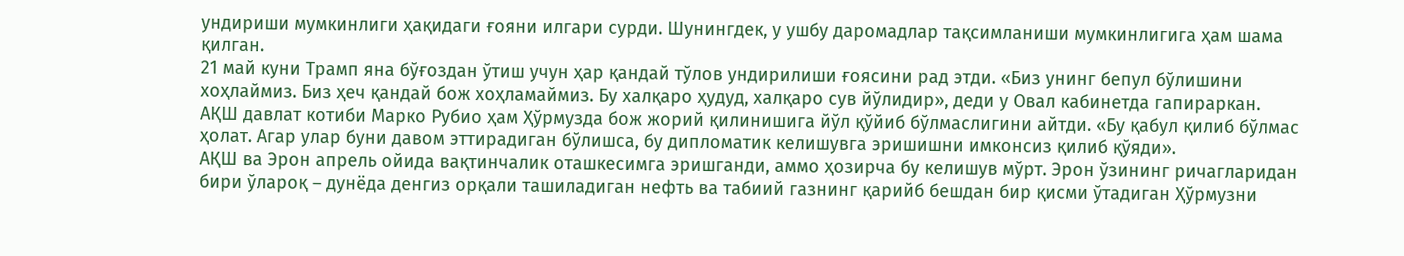ундириши мумкинлиги ҳақидаги ғояни илгари сурди. Шунингдек, у ушбу даромадлар тақсимланиши мумкинлигига ҳам шама қилган.
21 май куни Трамп яна бўғоздан ўтиш учун ҳар қандай тўлов ундирилиши ғоясини рад этди. «Биз унинг бепул бўлишини хоҳлаймиз. Биз ҳеч қандай бож хоҳламаймиз. Бу халқаро ҳудуд, халқаро сув йўлидир», деди у Овал кабинетда гапираркан.
АҚШ давлат котиби Марко Рубио ҳам Ҳўрмузда бож жорий қилинишига йўл қўйиб бўлмаслигини айтди. «Бу қабул қилиб бўлмас ҳолат. Агар улар буни давом эттирадиган бўлишса, бу дипломатик келишувга эришишни имконсиз қилиб қўяди».
АҚШ ва Эрон апрель ойида вақтинчалик оташкесимга эришганди, аммо ҳозирча бу келишув мўрт. Эрон ўзининг ричагларидан бири ўлароқ – дунёда денгиз орқали ташиладиган нефть ва табиий газнинг қарийб бешдан бир қисми ўтадиган Ҳўрмузни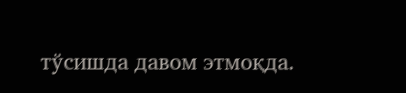тўсишда давом этмоқда.